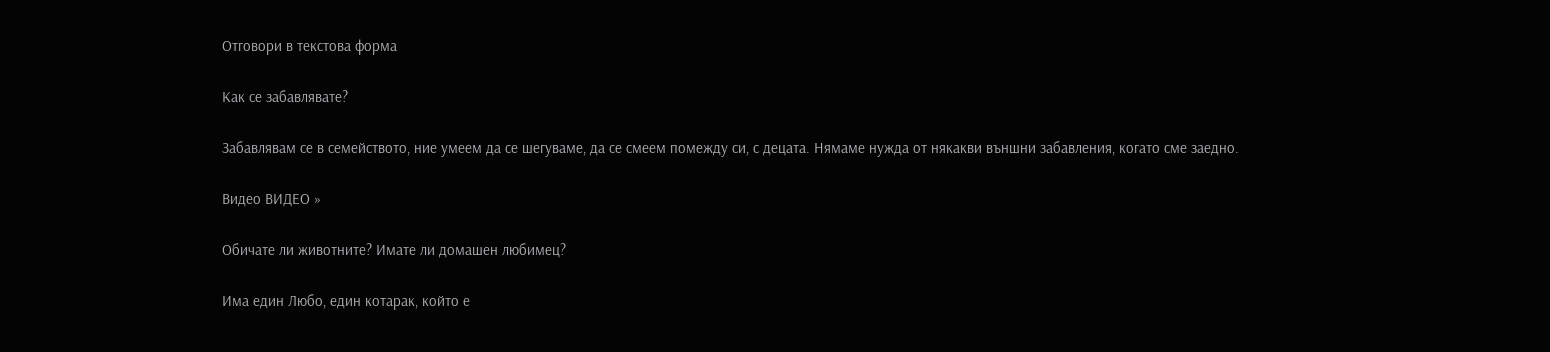Oтговори в текстова форма

Как се забавлявате?

Забавлявам се в семейството, ние умеем да се шегуваме, да се смеем помежду си, с децата. Нямаме нужда от някакви външни забавления, когато сме заедно.

Видео ВИДЕО »

Обичате ли животните? Имате ли домашен любимец?

Има един Любо, един котарак, който е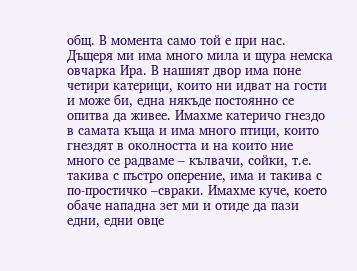общ. В момента само той е при нас. Дъщеря ми има много мила и щура немска овчарка Ира. В нашият двор има поне четири катерици, които ни идват на гости и може би, една някъде постоянно се опитва да живее. Имахме катеричо гнездо в самата къща и има много птици, които гнездят в околността и на които ние много се радваме – кълвачи, сойки, т.е. такива с пъстро оперение, има и такива с по-простичко –свраки. Имахме куче, което обаче нападна зет ми и отиде да пази едни, едни овце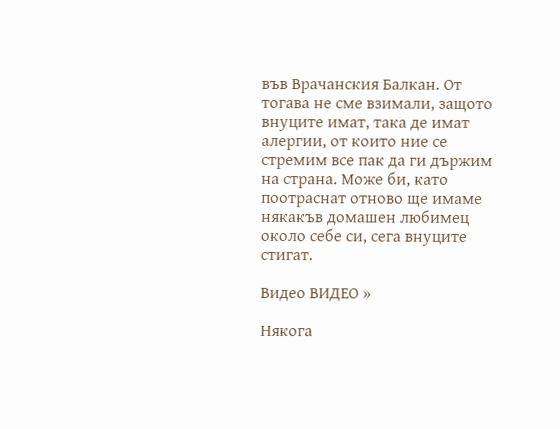във Врачанския Балкан. От тогава не сме взимали, защото внуците имат, така де имат алергии, от които ние се стремим все пак да ги държим на страна. Може би, като поотраснат отново ще имаме някакъв домашен любимец около себе си, сега внуците стигат.

Видео ВИДЕО »

Някога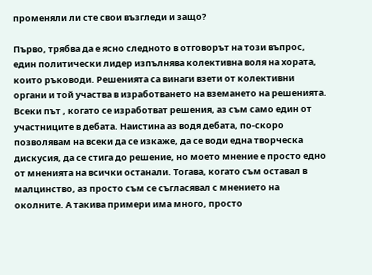променяли ли сте свои възгледи и защо?

Първо, трябва да е ясно следното в отговорът на този въпрос, един политически лидер изпълнява колективна воля на хората, които ръководи. Решенията са винаги взети от колективни органи и той участва в изработването на вземането на решенията. Всеки път , когато се изработват решения, аз съм само един от участниците в дебата. Наистина аз водя дебата, по-скоро позволявам на всеки да се изкаже, да се води една творческа дискусия, да се стига до решение, но моето мнение е просто едно от мненията на всички останали. Тогава, когато съм оставал в малцинство, аз просто съм се съгласявал с мнението на околните. А такива примери има много, просто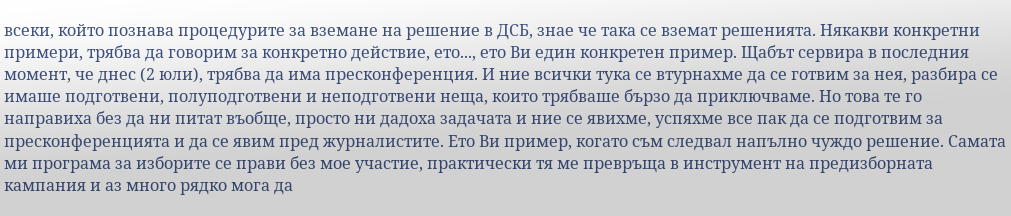всеки, който познава процедурите за вземане на решение в ДСБ, знае че така се вземат решенията. Някакви конкретни примери, трябва да говорим за конкретно действие, ето..., ето Ви един конкретен пример. Щабът сервира в последния момент, че днес (2 юли), трябва да има пресконференция. И ние всички тука се втурнахме да се готвим за нея, разбира се имаше подготвени, полуподготвени и неподготвени неща, които трябваше бързо да приключваме. Но това те го направиха без да ни питат въобще, просто ни дадоха задачата и ние се явихме, успяхме все пак да се подготвим за пресконференцията и да се явим пред журналистите. Ето Ви пример, когато съм следвал напълно чуждо решение. Самата ми програма за изборите се прави без мое участие, практически тя ме превръща в инструмент на предизборната кампания и аз много рядко мога да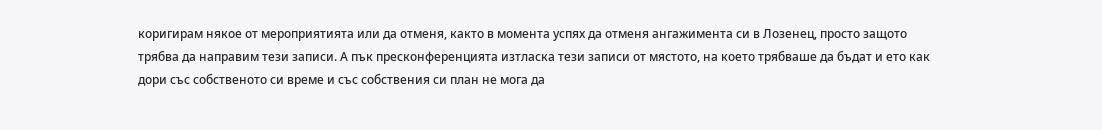коригирам някое от мероприятията или да отменя, както в момента успях да отменя ангажимента си в Лозенец, просто защото трябва да направим тези записи. А пък пресконференцията изтласка тези записи от мястото, на което трябваше да бъдат и ето как дори със собственото си време и със собствения си план не мога да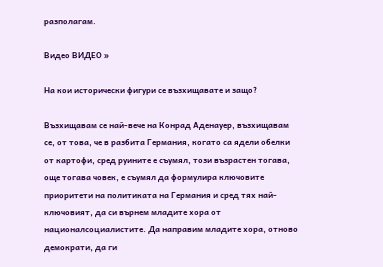разполагам.

Видео ВИДЕО »

На кои исторически фигури се възхищавате и защо?

Възхищавам се най-вече на Конрад Аденауер, възхищавам се, от това, че в разбита Германия, когато са ядели обелки от картофи, сред руините е съумял, този възрастен тогава, още тогава човек, е съумял да формулира ключовите приоритети на политиката на Германия и сред тях най-ключовият, да си върнем младите хора от националсоциалистите. Да направим младите хора, отново демократи, да ги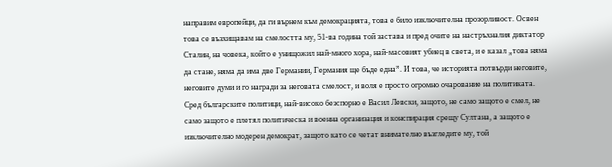направим европейци, да ги върнем към демокрацията, това е било изключителна прозорливост. Освен това се възхищавам на смелостта му, 51-ва година той застава и пред очите на настръхналия диктатор Сталин, на човека, който е унищожил най-много хора, най-масовият убиец в света, и е казал „това няма да стане, няма да има две Германии, Германия ще бъде една”. И това, че историята потвърди неговите, неговите думи и го награди за неговата смелост, и воля е просто огромно очарование на политиката. Сред българските политици, най-високо безспорно е Васил Левски, защото, не само защото е смел, не само защото е плетял политическа и военна организация и конспирация срещу Султана, а защото е изключително модерен демократ, защото като се четат внимателно възгледите му, той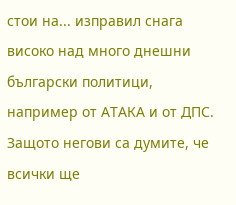стои на... изправил снага високо над много днешни български политици, например от АТАКА и от ДПС. Защото негови са думите, че всички ще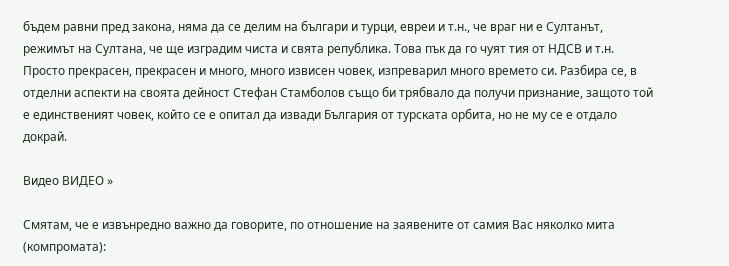бъдем равни пред закона, няма да се делим на българи и турци, евреи и т.н., че враг ни е Султанът, режимът на Султана, че ще изградим чиста и свята република. Това пък да го чуят тия от НДСВ и т.н. Просто прекрасен, прекрасен и много, много извисен човек, изпреварил много времето си. Разбира се, в отделни аспекти на своята дейност Стефан Стамболов също би трябвало да получи признание, защото той е единственият човек, който се е опитал да извади България от турската орбита, но не му се е отдало докрай.

Видео ВИДЕО »

Смятам, че е извънредно важно да говорите, по отношение на заявените от самия Вас няколко мита (компромата):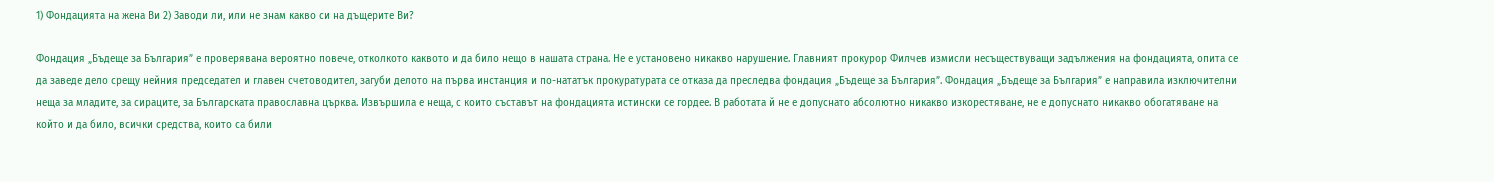1) Фондацията на жена Ви 2) Заводи ли, или не знам какво си на дъщерите Ви?

Фондация „Бъдеще за България” е проверявана вероятно повече, отколкото каквото и да било нещо в нашата страна. Не е установено никакво нарушение. Главният прокурор Филчев измисли несъществуващи задължения на фондацията, опита се да заведе дело срещу нейния председател и главен счетоводител, загуби делото на първа инстанция и по-нататък прокуратурата се отказа да преследва фондация „Бъдеще за България”. Фондация „Бъдеще за България” е направила изключителни неща за младите, за сираците, за Българската православна църква. Извършила е неща, с които съставът на фондацията истински се гордее. В работата й не е допуснато абсолютно никакво изкорестяване, не е допуснато никакво обогатяване на който и да било, всички средства, които са били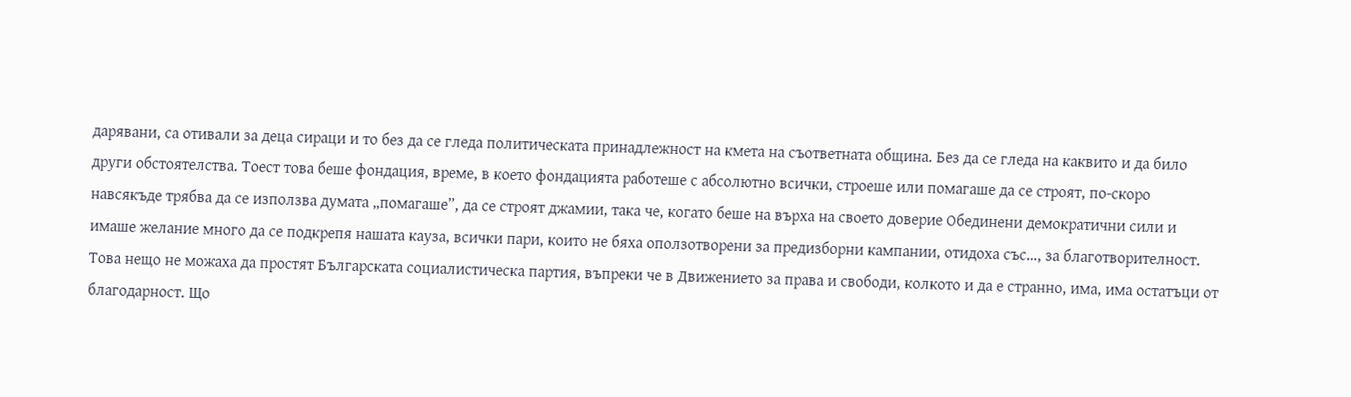дарявани, са отивали за деца сираци и то без да се гледа политическата принадлежност на кмета на съответната община. Без да се гледа на каквито и да било други обстоятелства. Тоест това беше фондация, време, в което фондацията работеше с абсолютно всички, строеше или помагаше да се строят, по-скоро навсякъде трябва да се използва думата „помагаше”, да се строят джамии, така че, когато беше на върха на своето доверие Обединени демократични сили и имаше желание много да се подкрепя нашата кауза, всички пари, които не бяха оползотворени за предизборни кампании, отидоха със…, за благотворителност. Това нещо не можаха да простят Българската социалистическа партия, въпреки че в Движението за права и свободи, колкото и да е странно, има, има остатъци от благодарност. Що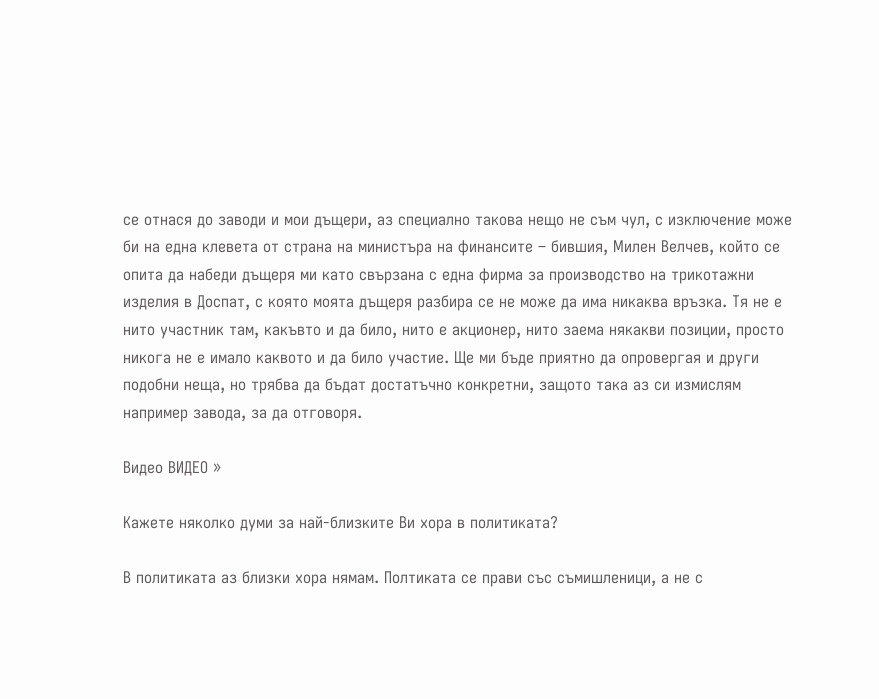се отнася до заводи и мои дъщери, аз специално такова нещо не съм чул, с изключение може би на една клевета от страна на министъра на финансите – бившия, Милен Велчев, който се опита да набеди дъщеря ми като свързана с една фирма за производство на трикотажни изделия в Доспат, с която моята дъщеря разбира се не може да има никаква връзка. Тя не е нито участник там, какъвто и да било, нито е акционер, нито заема някакви позиции, просто никога не е имало каквото и да било участие. Ще ми бъде приятно да опровергая и други подобни неща, но трябва да бъдат достатъчно конкретни, защото така аз си измислям например завода, за да отговоря.

Видео ВИДЕО »

Кажете няколко думи за най-близките Ви хора в политиката?

В политиката аз близки хора нямам. Полтиката се прави със съмишленици, а не с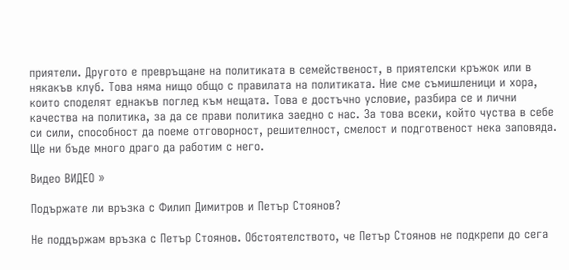приятели. Другото е превръщане на политиката в семейственост, в приятелски кръжок или в някакъв клуб. Това няма нищо общо с правилата на политиката. Ние сме съмишленици и хора, които споделят еднакъв поглед към нещата. Това е достъчно условие, разбира се и лични качества на политика, за да се прави политика заедно с нас. За това всеки, който чуства в себе си сили, способност да поеме отговорност, решителност, смелост и подготвеност нека заповяда. Ще ни бъде много драго да работим с него.

Видео ВИДЕО »

Подържате ли връзка с Филип Димитров и Петър Стоянов?

Не поддържам връзка с Петър Стоянов. Обстоятелството, че Петър Стоянов не подкрепи до сега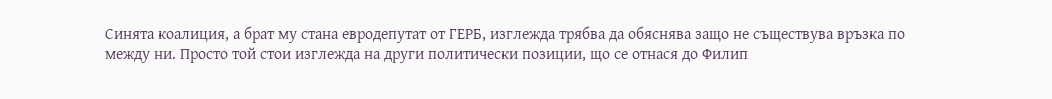Синята коалиция, а брат му стана евродепутат от ГЕРБ, изглежда трябва да обяснява защо не съществува връзка по между ни. Просто той стои изглежда на други политически позиции, що се отнася до Филип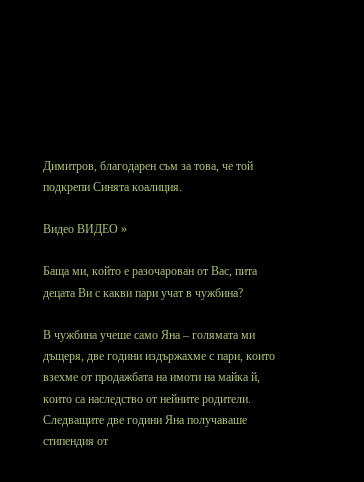Димитров, благодарен съм за това, че той подкрепи Синята коалиция.

Видео ВИДЕО »

Баща ми, който е разочарован от Вас, пита децата Ви с какви пари учат в чужбина?

В чужбина учеше само Яна – голямата ми дъщеря, две години издържахме с пари, които взехме от продажбата на имоти на майка й, които са наследство от нейните родители. Следващите две години Яна получаваше стипендия от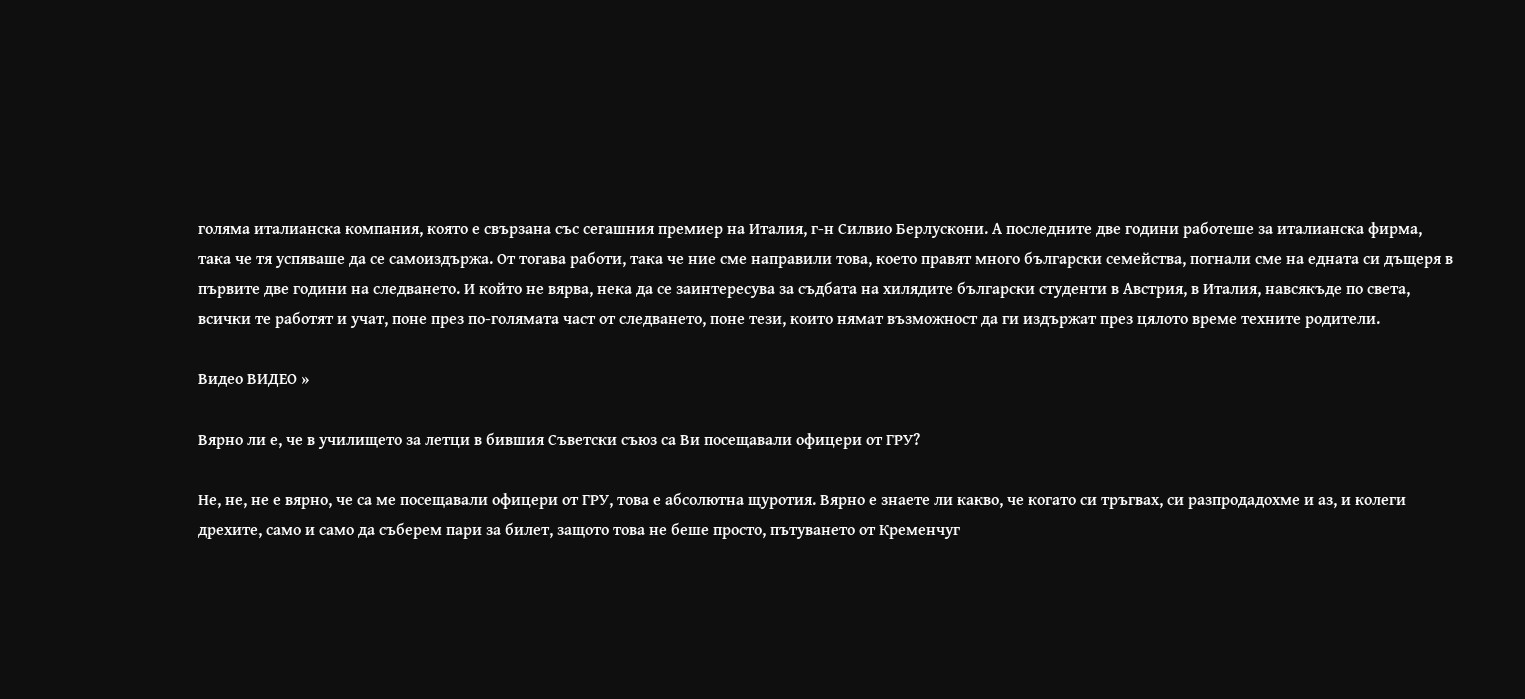голяма италианска компания, която е свързана със сегашния премиер на Италия, г-н Силвио Берлускони. А последните две години работеше за италианска фирма, така че тя успяваше да се самоиздържа. От тогава работи, така че ние сме направили това, което правят много български семейства, погнали сме на едната си дъщеря в първите две години на следването. И който не вярва, нека да се заинтересува за съдбата на хилядите български студенти в Австрия, в Италия, навсякъде по света, всички те работят и учат, поне през по-голямата част от следването, поне тези, които нямат възможност да ги издържат през цялото време техните родители.

Видео ВИДЕО »

Вярно ли е, че в училището за летци в бившия Съветски съюз са Ви посещавали офицери от ГРУ?

Не, не, не е вярно, че са ме посещавали офицери от ГРУ, това е абсолютна щуротия. Вярно е знаете ли какво, че когато си тръгвах, си разпродадохме и аз, и колеги дрехите, само и само да съберем пари за билет, защото това не беше просто, пътуването от Кременчуг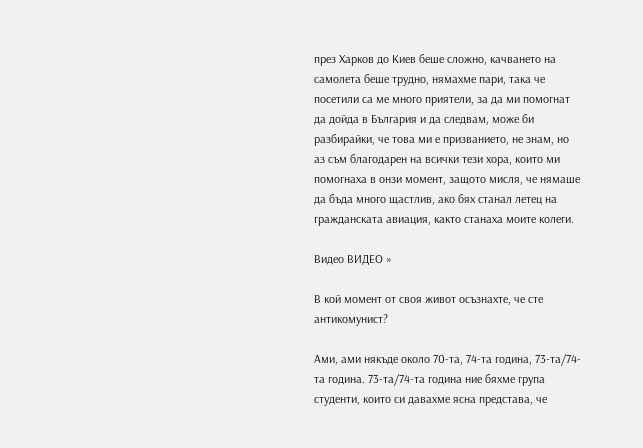през Харков до Киев беше сложно, качването на самолета беше трудно, нямахме пари, така че посетили са ме много приятели, за да ми помогнат да дойда в България и да следвам, може би разбирайки, че това ми е призванието, не знам, но аз съм благодарен на всички тези хора, които ми помогнаха в онзи момент, защото мисля, че нямаше да бъда много щастлив, ако бях станал летец на гражданската авиация, както станаха моите колеги.

Видео ВИДЕО »

В кой момент от своя живот осъзнахте, че сте антикомунист?

Ами, ами някъде около 70-та, 74-та година, 73-та/74-та година. 73-та/74-та година ние бяхме група студенти, които си давахме ясна представа, че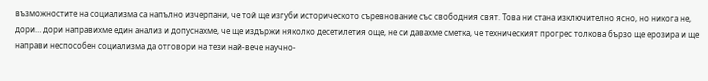възможностите на социализма са напълно изчерпани, че той ще изгуби историческото съревнование със свободния свят. Това ни стана изключително ясно, но никога не, дори… дори направихме един анализ и допуснахме, че ще издържи няколко десетилетия още, не си давахме сметка, че техническият прогрес толкова бързо ще ерозира и ще направи неспособен социализма да отговори на тези най-вече научно-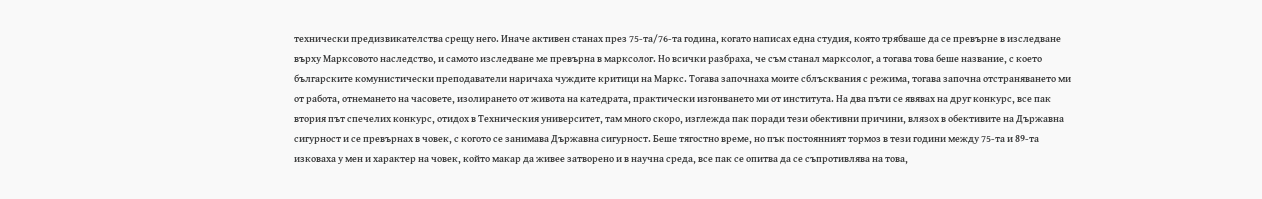технически предизвикателства срещу него. Иначе активен станах през 75-та/76-та година, когато написах една студия, която трябваше да се превърне в изследване върху Марксовото наследство, и самото изследване ме превърна в марксолог. Но всички разбраха, че съм станал марксолог, а тогава това беше название, с което българските комунистически преподаватели наричаха чуждите критици на Маркс. Тогава започнаха моите сблъсквания с режима, тогава започна отстраняването ми от работа, отнемането на часовете, изолирането от живота на катедрата, практически изгонването ми от института. На два пъти се явявах на друг конкурс, все пак втория път спечелих конкурс, отидох в Техническия университет, там много скоро, изглежда пак поради тези обективни причини, влязох в обективите на Държавна сигурност и се превърнах в човек, с когото се занимава Държавна сигурност. Беше тягостно време, но пък постоянният тормоз в тези години между 75-та и 89-та изковаха у мен и характер на човек, който макар да живее затворено и в научна среда, все пак се опитва да се съпротивлява на това,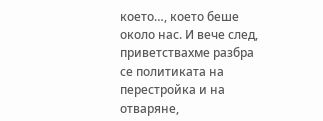което…, което беше около нас. И вече след, приветствахме разбра се политиката на перестройка и на отваряне,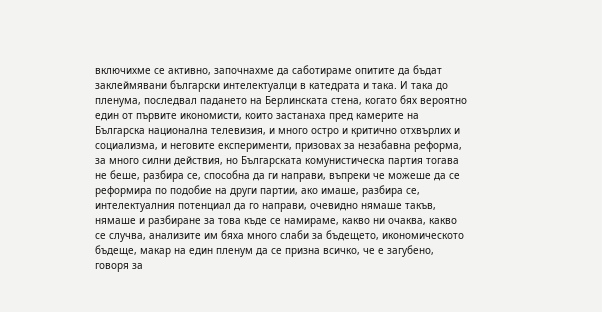включихме се активно, започнахме да саботираме опитите да бъдат заклеймявани български интелектуалци в катедрата и така. И така до пленума, последвал падането на Берлинската стена, когато бях вероятно един от първите икономисти, които застанаха пред камерите на Българска национална телевизия, и много остро и критично отхвърлих и социализма, и неговите експерименти, призовах за незабавна реформа, за много силни действия, но Българската комунистическа партия тогава не беше, разбира се, способна да ги направи, въпреки че можеше да се реформира по подобие на други партии, ако имаше, разбира се, интелектуалния потенциал да го направи, очевидно нямаше такъв, нямаше и разбиране за това къде се намираме, какво ни очаква, какво се случва, анализите им бяха много слаби за бъдещето, икономическото бъдеще, макар на един пленум да се призна всичко, че е загубено, говоря за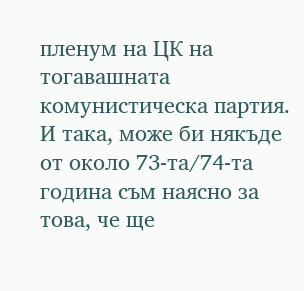пленум на ЦК на тогавашната комунистическа партия. И така, може би някъде от около 73-та/74-та година съм наясно за това, че ще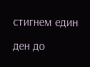стигнем един ден до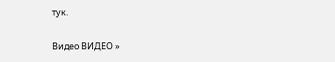тук.

Видео ВИДЕО »